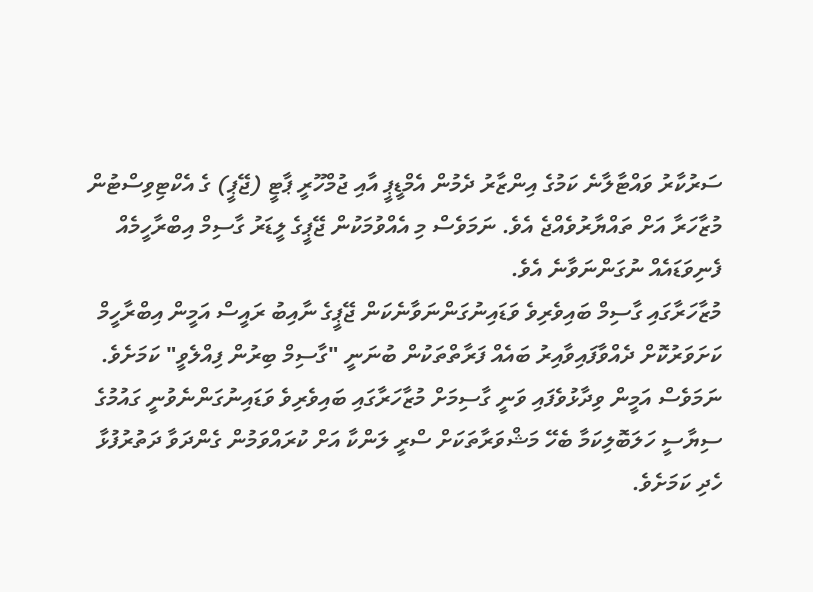ސަރުކާރު ވައްޓާލާނެ ކަމުގެ އިންޒާރު ދެމުން އެމްޑީޕީ އާއި ޖުމްހޫރީ ޕާޓީ (ޖޭޕީ) ގެ އެކްޓިވިސްޓުން މުޒާހަރާ އަށް ތައްޔާރުވެއްޖެ އެވެ. ނަމަވެސް މި އެއްވުމަކުން ޖޭޕީގެ ލީޑަރު ގާސިމް އިބްރާހީމެއް ފެނިވަޑައެއް ނުގަންނަވާނެ އެވެ.
މުޒާހަރާގައި ގާސިމް ބައިވެރިވެ ވަޑައިނުގަންނަވާނެކަން ޖޭޕީގެ ނާއިބު ރައީސް އަމީން އިބްރާހީމް ކަށަވަރުކޮށް ދެއްވާފައިވާއިރު ބައެއް ފަރާތްތަކުން ބުނަނީ "ގާސިމް ބިރުން ފިއްލެވީ" ކަމަށެވެ. ނަމަވެސް އަމީން ވިދާޅުވެފައި ވަނީ ގާސިމަށް މުޒާހަރާގައި ބައިވެރިވެ ވަޑައިނުގަންނެވުނީ ގައުމުގެ ސިޔާސީ ހަލަބޮލިކަމާ ބެހޭ މަޝްވަރާތަކަށް ސްރީ ލަންކާ އަށް ކުރައްވަމުން ގެންދަވާ ދަތުރުފުޅާ ހެދި ކަމަށެވެ.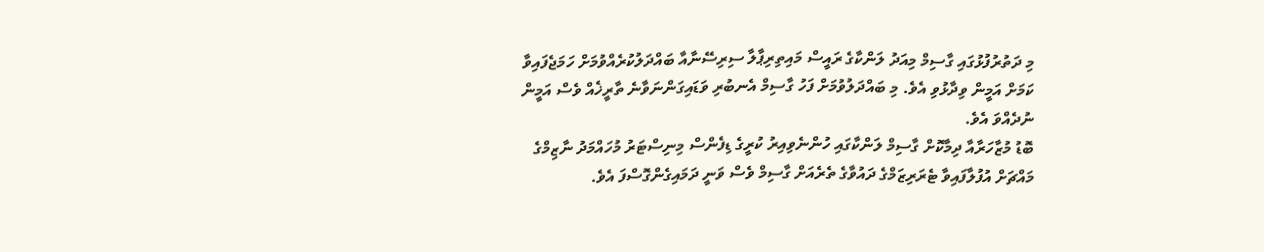މި ދަތުރުފުޅުގައި ގާސިމް މިއަދު ލަންކާގެ ރައީސް މައިތިރިޕާލާ ސިރިސޭނާއާ ބައްދަލުކުރެއްވުމަށް ހަމަޖެފައިވާ ކަމަށް އަމީން ވިދާޅުވި އެވެ. މި ބައްދަލުވުމަށް ފަހު ގާސިމް އެނބުރި ވަޑައިގަންނަވާނެ ތާރީޚެއް ވެސް އަމީން ނުދެއްވަ އެވެ.
ބޮޑު މުޒާހަރާއާ ދިމާކޮށް ގާސިމް ލަންކާގައި ހުންނެވިއިރު ކުރީގެ ޑިފެންސް މިނިސްޓަރު މުހައްމަދު ނާޒިމްގެ މައްޗަށް އުފުލާފައިވާ ޓެރަރިޒަމްގެ ދައުވާގެ ތެރެއަށް ގާސިމް ވެސް ވަނީ ދަމައިގެންގޮސްފަ އެވެ.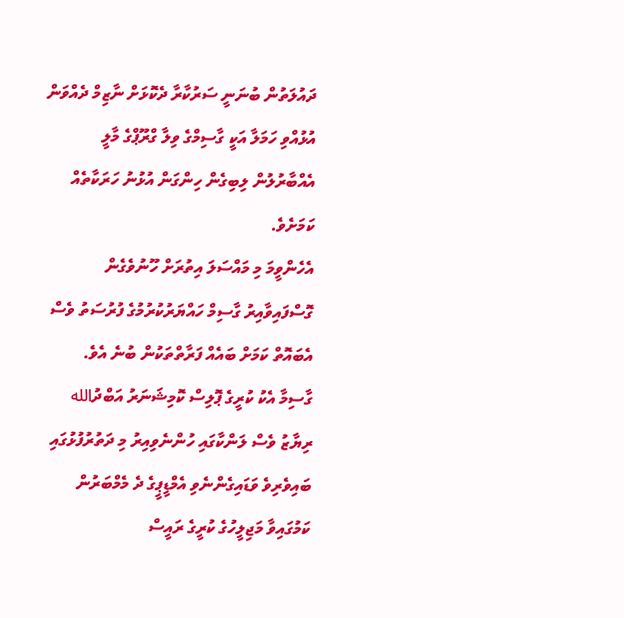ދައުލަތުން ބުނަނީ ސަރުކާރާ ދެކޮޅަށް ނާޒިމް ދެއްވަން އުޅުއްވި ހަމަލާ އަކީ ގާސިމްގެ ވިލާ ގްރޫޕްގެ މާލީ އެއްބާރުލުން ލިބިގެން ހިންގަން އުޅުނު ހަރަކާތެއް ކަމަށެވެ.
އެހެންވީމަ މި މައްސަލަ އިތުރަށް ހޫނުވެގެން ގޮސްފައިވާއިރު ގާސިމް ހައްޔަރުކުރުމުގެ ފުރުސަތު ވެސް އެބައޮތް ކަމަށް ބައެއް ފަރާތްތަކުން ބުނެ އެވެ.
ގާސިމާ އެކު ކުރީގެ ޕޮލިސް ކޮމިޝަނަރު އަބްދުالله ރިޔާޒު ވެސް ލަންކާގައި ހުންނެވިއިރު މި ދަތުރުފުޅުގައި ބައިވެރިވެ ވަޑައިގެންނެވި އެމްޑީޕީގެ ދެ މެމްބަރުން ކަމުގައިވާ މަޖިލީހުގެ ކުރީގެ ރައީސް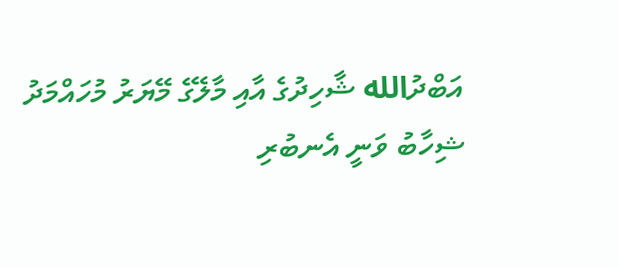އަބްދުالله ޝާހިދުގެ އާއި މާލޭގެ މޭޔަރު މުހައްމަދު ޝިހާބު ވަނީ އެނބުރި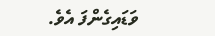ވަޑައިގެންފަ އެވެ.